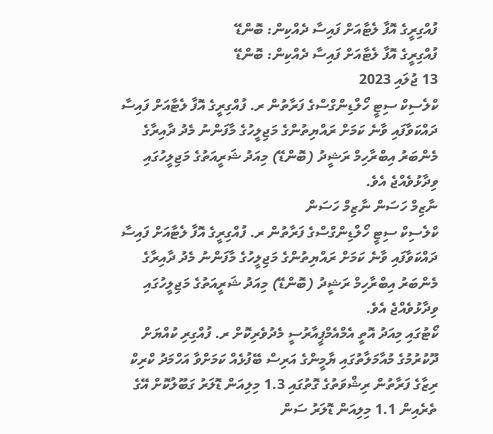ފުއްގިރީގެ އޮފާ ލެޓާއަށް ފައިސާ ދެއްކިން: ބޮންޑޭ
ފުއްގިރީގެ އޮފާ ލެޓާއަށް ފައިސާ ދެއްކިން: ބޮންޑޭ
13 ޖުލައި 2023
ކްލެސިކް ސިޓީ ހޯލްޑިންގްސްގެ ފަރާތުން ރ. ފުއްގިރީގެ އޮފާ ލެޓާއަށް ފައިސާ ދައްކަވާފައި ވާނެ ކަމަށް ރައްޔިތުންގެ މަޖިލީހުގެ މާފަންނު މެދު ދާއިރާގެ މެންބަރު އިބްރާހިމް ރަޝީދު (ބޮންޑޭ) މިއަދު ޝަރީއަތުގެ މަޖިލީހުގައި ވިދާޅުވެއްޖެ އެވެ.
ނާޒިމް ހަސަން ނާޒިމް ހަސަން
ކްލެސިކް ސިޓީ ހޯލްޑިންގްސްގެ ފަރާތުން ރ. ފުއްގިރީގެ އޮފާ ލެޓާއަށް ފައިސާ ދައްކަވާފައި ވާނެ ކަމަށް ރައްޔިތުންގެ މަޖިލީހުގެ މާފަންނު މެދު ދާއިރާގެ މެންބަރު އިބްރާހިމް ރަޝީދު (ބޮންޑޭ) މިއަދު ޝަރީއަތުގެ މަޖިލީހުގައި ވިދާޅުވެއްޖެ އެވެ.
ކޯޓުގައި މިއަދު އޮތީ އެމްއެމްޕީއާރުސީ މެދުވެރިކޮށް ރ. ފުއްގިރި ކުއްޔަށް ދޫކުރުމުގެ މުއާމަލާތުގައި ޔާމީންގެ އަރިސް ބޭފުޅެއް ކަމަށްވާ އަހްމަދު ކްރިކް ރިޒާގެ ފަރާތުން ރިޝްވަތުގެ ގޮތުގައި 1.3 މިލިއަން ޑޮލަރު ގަބޫލުކޮށް އޭގެ ތެރެއިން 1.1 މިލިއަން ޑޮލަރު ސަން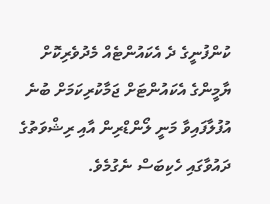ކުންފުނީގެ ދެ އެކައުންޓެއް މެދުވެރިކޮށް ޔާމީންގެ އެކައުންޓަށް ޖަމާކުރިކަމަށް ބުނެ އުފުލާފައިވާ މަނީ ލޯންޑްރިން އާއި ރިޝްވަތުގެ ދައުވާގައި ހެކިބަސް ނެގުމެވެ.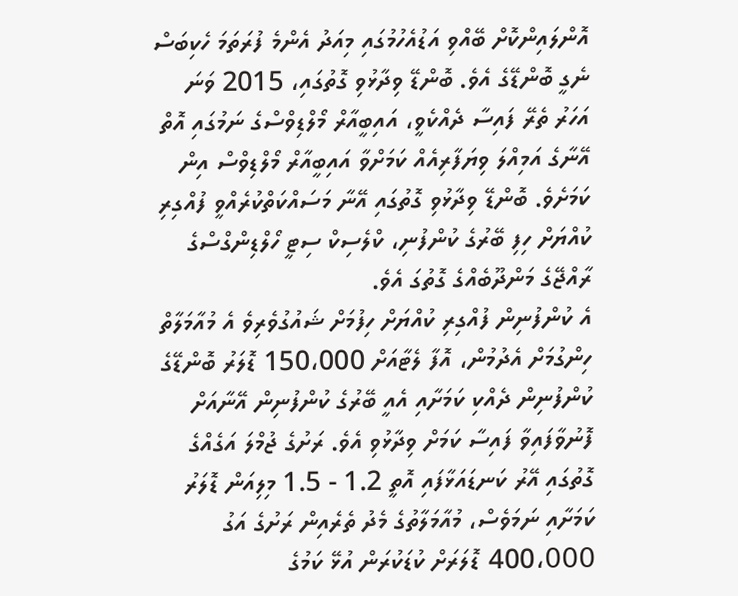އޮންލައިންކޮށް ބޭއްވި އަޑުއެހުމުގައި މިއަދު އެންމެ ފުރަތަމަ ހެކިބަސް ނެގީ ބޮންޑޭގެ އެވެ. ބޮންޑޭ ވިދާޅުވި ގޮތުގައި، 2015 ވަނަ އަހަރު ތެރޭ ފައިސާ ދެއްކެވީ، އައިބީއާރް މޯލްޑިވްސްގެ ނަމުގައި އޮތް އޭނާގެ އަމިއްލަ ވިޔަފާރިއެއް ކަމަށްވާ އައިބީއާރް މޯލްޑިވްސް އިން ކަމަށެވެ. ބޮންޑޭ ވިދާޅުވި ގޮތުގައި އޭނާ މަސައްކަތްކުރެއްވީ ފުއްގިރި ކުއްޔަށް ހިފި ބޭރުގެ ކުންފުނި، ކްލެސިކް ސިޓީ ހޯލްޑިންގްސްގެ ރާއްޖޭގެ މަންދޫބެއްގެ ގޮތުގަ އެވެ.
އެ ކުންފުނިން ފުއްގިރި ކުއްޔަށް ހިފުމަށް ޝައުގުވެރިވެ އެ މުއާމަލާތް ހިންގުމަށް އެދުމުން، އޮފާ ލެޓާއަށް 150،000 ޑޮލަރު ބޮންޑޭގެ ކުންފުނިން ދެއްކި ކަމަށާއި އެއީ ބޭރުގެ ކުންފުނިން އޭނާއަށް ފޮނުވާފައިވާ ފައިސާ ކަމަށް ވިދާޅުވި އެވެ. ރަށުގެ ޖުމްލަ އަގެއްގެ ގޮތުގައި އޭރު ކަނޑައަޅާފައި އޮތީ 1.2 - 1.5 މިލިއަން ޑޮލަރު ކަމަށާއި ނަމަވެސް، މުއާމަލާތުގެ މެދު ތެރެއިން ރަށުގެ އަގު 400،000 ޑޮލަރަށް ކުޑަކުރަން އުޅޭ ކަމުގެ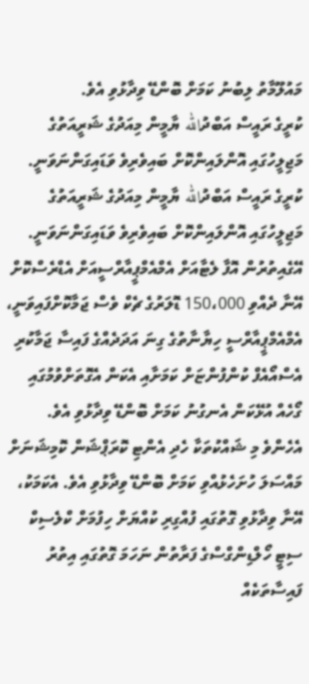މައުލޫމާތު ލިބުނު ކަމަށް ބޮންޑޭ ވިދާޅުވި އެވެ.
ކުރީގެ ރައީސް އަބްދުالله ޔާމީން މިއަދުގެ ޝަރީއަތުގެ މަޖިލީހުގައި އޮންލައިންކޮށް ބައިވެރިވެ ވަޑައިގަންނަވަނީ.
ކުރީގެ ރައީސް އަބްދުالله ޔާމީން މިއަދުގެ ޝަރީއަތުގެ މަޖިލީހުގައި އޮންލައިންކޮށް ބައިވެރިވެ ވަޑައިގަންނަވަނީ.
އޭގެއިތުރުން އޮފާ ލެޓާއަށް އެމްއެމްޕީއާރްސީއަށް އެޑްރެސްކޮށް އޭނާ ދެއްވި 150،000 ޑޮލަރުގެ ޗެކް ވެސް ޖަމާކޮށްފައިވަނީ، އެމްއެމްޕީއާރްސީ ހިޔާނާތުގެ ގިނަ އަދަދެއްގެ ފައިސާ ޖަމާކުރި އެސްއޯއެފް ކުންފުންޏަށް ކަމަށާއި އެކަން އެގޮތަށްވުމުގައި ގޯހެއް އުޅޭކަން އެނގުނު ކަމަށް ބޮންޑޭ ވިދާޅުވި އެވެ.
އެހެންވެ މި ޝައްކުތަކާ ހެދި އެންޓި ކޮރަޕްޝަން ކޮމިޝަނަށް މައްސަލަ ހުށަހެޅުއްވި ކަމަށް ބޮންޑޭ ވިދާޅުވި އެވެ. އެކަމަކު، އޭނާ ވިދާޅުވި ގޮތުގައި ފުއްގިރި ކުއްޔަށް ހިފުމަށް ކްލެސިކް ސިޓީ ހޯލްޑިންގްސްގެ ފަރާތުން ނަހަމަ ގޮތުގައި އިތުރު ފައިސާތަކެއް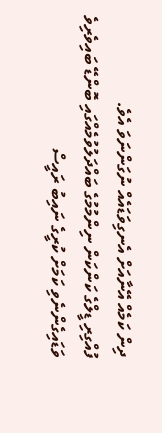ދިން ކަމެއް އޭނާއަށް އެނގިވަޑައެއް ނުގަންނަވަ އެވެ.
ފުއްގިރި ޑީލްގެ ކަންކަން ނިންމުމުގެ ބައްދަލުވުމެއްގައި ބޮންޑޭ ބައިވެރިވެ ވަޑައިގެންނެވި ކަމަށް ކުރީގެ ނައިބު ރައީސް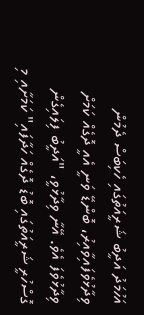އަހުމަދު އަދީބު ޝަރީއަތުގައި ހެކިބަސް ދެމުން ވިދާޅުވެފައިވާއިރު، ބޮންޑޭ ވަނީ އެއީ ދޮގެއް ކަމަށް ވިދާޅުވެފަ އެވެ. އޭނާ ވިދާޅުވީ، "އަދީބު ފިލައިގެން ގޮސްހުރީ ޝަރީއަތުގައި ބޮޑު ދޮގެއް ހަދާފައި" ކަމަށާއި މި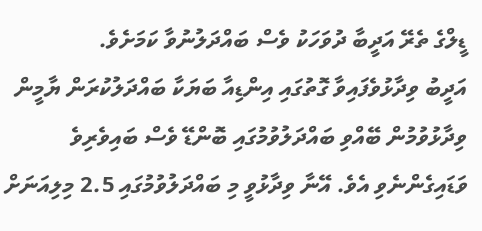ޑީލްގެ ތެރޭ އަދީބާ ދުވަހަކު ވެސް ބައްދަލުނުވާ ކަމަށެވެ.
އަދީބު ވިދާޅުވެފައިވާ ގޮތުގައި އިންޑިއާ ބަޔަކާ ބައްދަލުކުރަން ޔާމީން ވިދާޅުވުމުން ބޭއްވި ބައްދަލުވުމުގައި ބޮންޑޭ ވެސް ބައިވެރިވެ ވަޑައިގެންނެވި އެވެ. އޭނާ ވިދާޅުވީ މި ބައްދަލުވުމުގައި 2.5 މިލިއަނަށް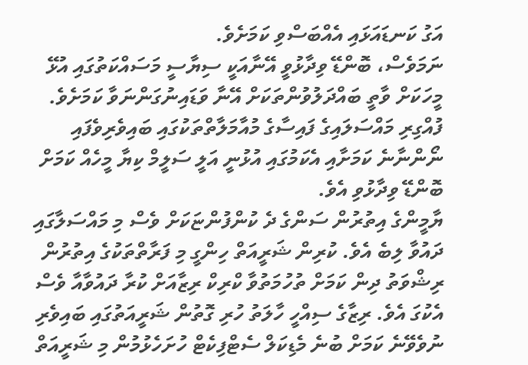އަގު ކަނޑައަޅައި އެއްބަސްވި ކަމަށެވެ.
ނަމަވެސް، ބޮންޑޭ ވިދާޅުވީ އޭނާއަކީ ސިޔާސީ މަސައްކަތުގައި އުޅޭ މީހަކަށް ވާތީ ބައްދަލުވުންތަކަށް އޭނާ ވަޑައިނުގަންނަވާ ކަމަށެވެ. ފުއްގިރި މައްސަލައިގެ ފައިސާގެ މުއާމަލާތްތަކުގައި ބައިވެރިވެފައި ނޯންނާނެ ކަމަށާއި އެކަމުގައި އުޅުނީ އަލީ ސަލީމް ކިޔާ މީހެއް ކަމަށް ބޮންޑޭ ވިދާޅުވި އެވެ.
ޔާމީންގެ އިތުރުން ސަންގެ ދެ ކުންފުންޏަކަށް ވެސް މި މައްސަލާގައި ދައުވާ ލިބެ އެވެ. ކުރިން ޝަރީއަތް ހިންގީ މި ފަރާތްތަކުގެ އިތުރުން ރިޝްވަތު ދިން ކަމަށް ތުހުމަތުވާ ކްރިކް ރިޒާއަށް ކުރާ ދައުވާއާ ވެސް އެކުގަ އެވެ. ރިޒާގެ ސިއްހީ ހާލަތު ހުރި ގޮތުން ޝަރީއަތުގައި ބައިވެރި ނުވެވޭނެ ކަމަށް ބުނެ މެޑިކަލް ސެޓްފިކެޓް ހުށަހެޅުމުން މި ޝަރީއަތް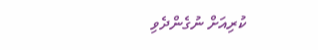ކުރިއަށް ނުގެންދެވި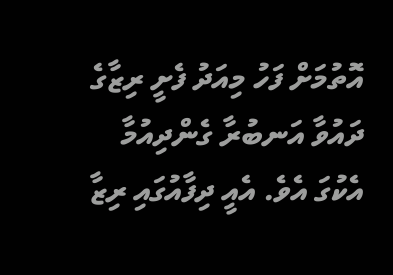އޮތުމަށް ފަހު މިއަދު ފެށީ ރިޒާގެ ދައުވާ އަނބުރާ ގެންދިއުމާ އެކުގަ އެވެ. އެއީ ދިފާއުގައި ރިޒާ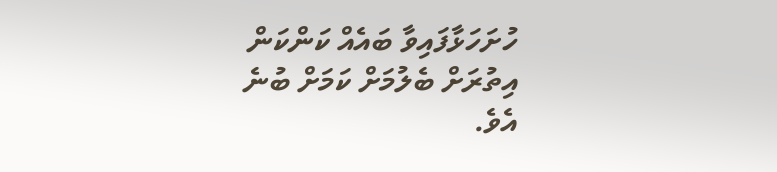ހުށަހަޅާފައިވާ ބައެއް ކަންކަން އިތުރަށް ބެލުމަށް ކަމަށް ބުނެ އެވެ.